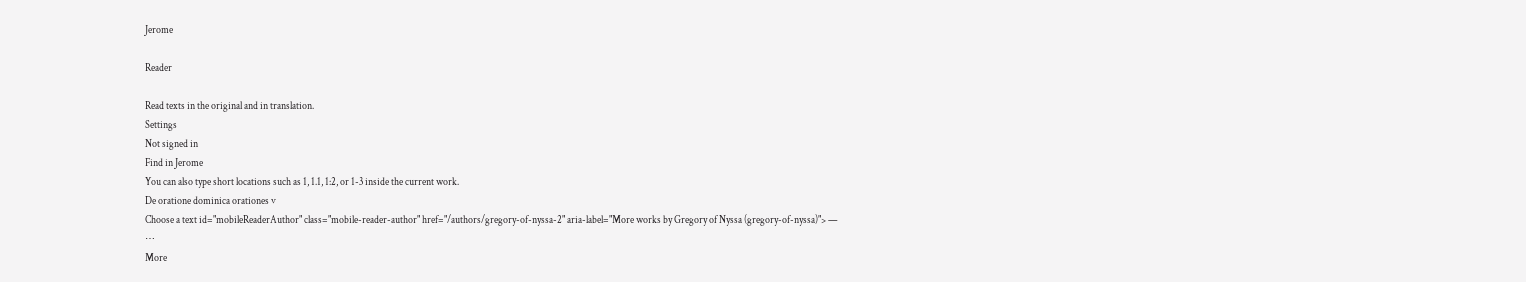Jerome

Reader

Read texts in the original and in translation.
Settings
Not signed in
Find in Jerome
You can also type short locations such as 1, 1.1, 1:2, or 1-3 inside the current work.
De oratione dominica orationes v
Choose a text id="mobileReaderAuthor" class="mobile-reader-author" href="/authors/gregory-of-nyssa-2" aria-label="More works by Gregory of Nyssa (gregory-of-nyssa)"> —
⋯
More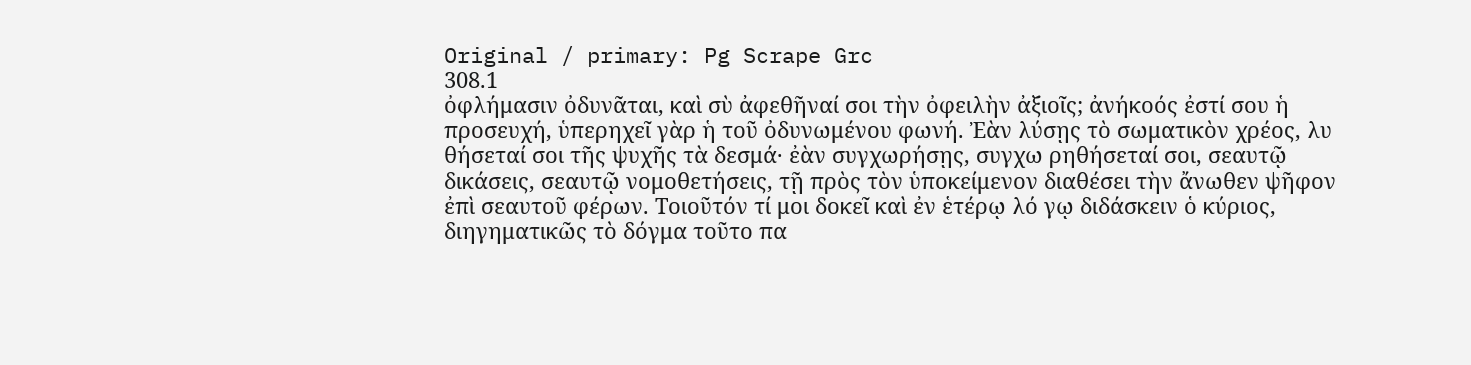Original / primary: Pg Scrape Grc
308.1
ὀφλήμασιν ὀδυνᾶται, καὶ σὺ ἀφεθῆναί σοι τὴν ὀφειλὴν ἀξιοῖς; ἀνήκοός ἐστί σου ἡ προσευχή, ὑπερηχεῖ γὰρ ἡ τοῦ ὀδυνωμένου φωνή. Ἐὰν λύσῃς τὸ σωματικὸν χρέος, λυ θήσεταί σοι τῆς ψυχῆς τὰ δεσμά· ἐὰν συγχωρήσῃς, συγχω ρηθήσεταί σοι, σεαυτῷ δικάσεις, σεαυτῷ νομοθετήσεις, τῇ πρὸς τὸν ὑποκείμενον διαθέσει τὴν ἄνωθεν ψῆφον ἐπὶ σεαυτοῦ φέρων. Τοιοῦτόν τί μοι δοκεῖ καὶ ἐν ἑτέρῳ λό γῳ διδάσκειν ὁ κύριος, διηγηματικῶς τὸ δόγμα τοῦτο πα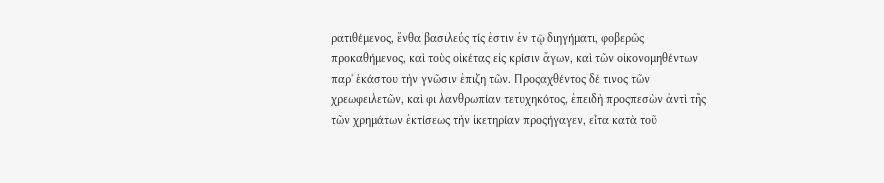ρατιθέμενος, ἔνθα βασιλεύς τίς ἐστιν ἐν τῷ διηγήματι, φοβερῶς προκαθήμενος, καὶ τοὺς οἰκέτας εἰς κρίσιν ἄγων, καὶ τῶν οἰκονομηθέντων παρ' ἑκάστου τὴν γνῶσιν ἐπιζη τῶν. Προςαχθέντος δέ τινος τῶν χρεωφειλετῶν, καὶ φι λανθρωπίαν τετυχηκότος, ἐπειδὴ προςπεσὼν ἀντὶ τῆς τῶν χρημάτων ἐκτίσεως τὴν ἱκετηρίαν προςήγαγεν, εἶτα κατὰ τοῦ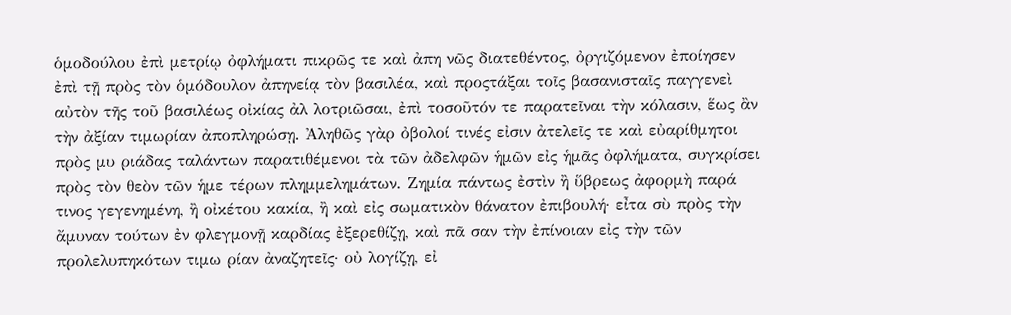ὁμοδούλου ἐπὶ μετρίῳ ὀφλήματι πικρῶς τε καὶ ἀπη νῶς διατεθέντος, ὀργιζόμενον ἐποίησεν ἐπὶ τῇ πρὸς τὸν ὁμόδουλον ἀπηνείᾳ τὸν βασιλέα, καὶ προςτάξαι τοῖς βασανισταῖς παγγενεὶ αὐτὸν τῆς τοῦ βασιλέως οἰκίας ἀλ λοτριῶσαι, ἐπὶ τοσοῦτόν τε παρατεῖναι τὴν κόλασιν, ἕως ἂν τὴν ἀξίαν τιμωρίαν ἀποπληρώσῃ. Ἀληθῶς γὰρ ὀβολοί τινές εἰσιν ἀτελεῖς τε καὶ εὐαρίθμητοι πρὸς μυ ριάδας ταλάντων παρατιθέμενοι τὰ τῶν ἀδελφῶν ἡμῶν εἰς ἡμᾶς ὀφλήματα, συγκρίσει πρὸς τὸν θεὸν τῶν ἡμε τέρων πλημμελημάτων. Ζημία πάντως ἐστὶν ἢ ὕβρεως ἀφορμὴ παρά τινος γεγενημένη, ἢ οἰκέτου κακία, ἢ καὶ εἰς σωματικὸν θάνατον ἐπιβουλή· εἶτα σὺ πρὸς τὴν ἄμυναν τούτων ἐν φλεγμονῇ καρδίας ἐξερεθίζῃ, καὶ πᾶ σαν τὴν ἐπίνοιαν εἰς τὴν τῶν προλελυπηκότων τιμω ρίαν ἀναζητεῖς· οὐ λογίζῃ, εἰ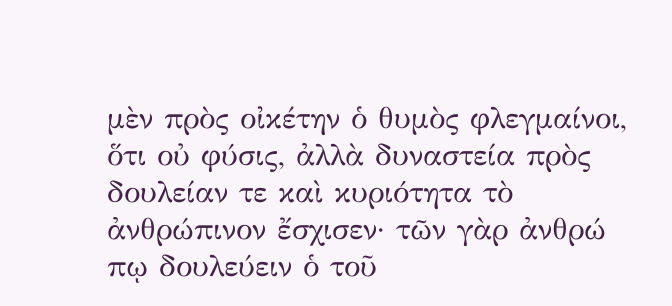μὲν πρὸς οἰκέτην ὁ θυμὸς φλεγμαίνοι, ὅτι οὐ φύσις, ἀλλὰ δυναστεία πρὸς δουλείαν τε καὶ κυριότητα τὸ ἀνθρώπινον ἔσχισεν· τῶν γὰρ ἀνθρώ πῳ δουλεύειν ὁ τοῦ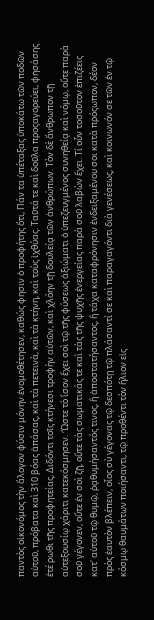παντὸς οἰκονόμος τὴν ἄλογον φύσιν μόνην ἐνομοθέτησεν, καθώς φησιν ὁ προφήτης ὅτι, Πάν τα ὑπέταξας ὑποκάτω τῶν ποδῶν αὐτοῦ, πρόβατα καὶ 310 βόας ἁπάσας, καὶ τὰ πετεινὰ, καὶ τὰ κτήνη, καὶ τοὺς ἰχθύας. Ταῦτά τε καὶ δοῦλα προςαγορεύει, φησάσης ἑτέ ρωθι τῆς προφητείας, Διδόντι τοῖς κτήνεσι τροφὴν αὐτῶν, καὶ χλόην τῇ δουλείᾳ τῶν ἀνθρώπων. Τὸν δὲ ἄνθρωπον τῇ αὐτεξουσίῳ χάριτι κατεκόσμησεν. Ὥστε τὸ ἴσον ἔχει σοὶ τῷ τῆς φύσεως ἀξιώματι ὁ ὑπεζευγμένος συνηθείᾳ καὶ νόμῳ, οὔτε παρὰ σοῦ γέγονεν, οὔτε ἐν σοὶ ζῇ, οὔτε τὰς σωματικάς τε καὶ τὰς τῆς ψυχῆς ἐνεργείας παρὰ σοῦ λαβὼν ἔχει. Τί οὖν τοσοῦτον ἐπιζέεις κατ' αὐτοῦ τῷ θυμῷ, ῥᾳθυμήσαντός τινος, ἢ ἀποστατήσαντος, ἢ τάχα καταφρόνησιν ἐνδειξαμένου σοι κατὰ πρόςωπον, δέον πρὸς ἑαυτὸν βλέπειν, οἷος σὺ γέγονας τῷ δεσπότῃ τῷ πλάσαντί σε καὶ παραγαγόντι διὰ γενέσεως, καὶ κοινωνόν σε τῶν ἐν τῷ κόσμῳ θαυμάτων ποιήσαντι, τῷ προθέντι τὸν ἥλιον εἰς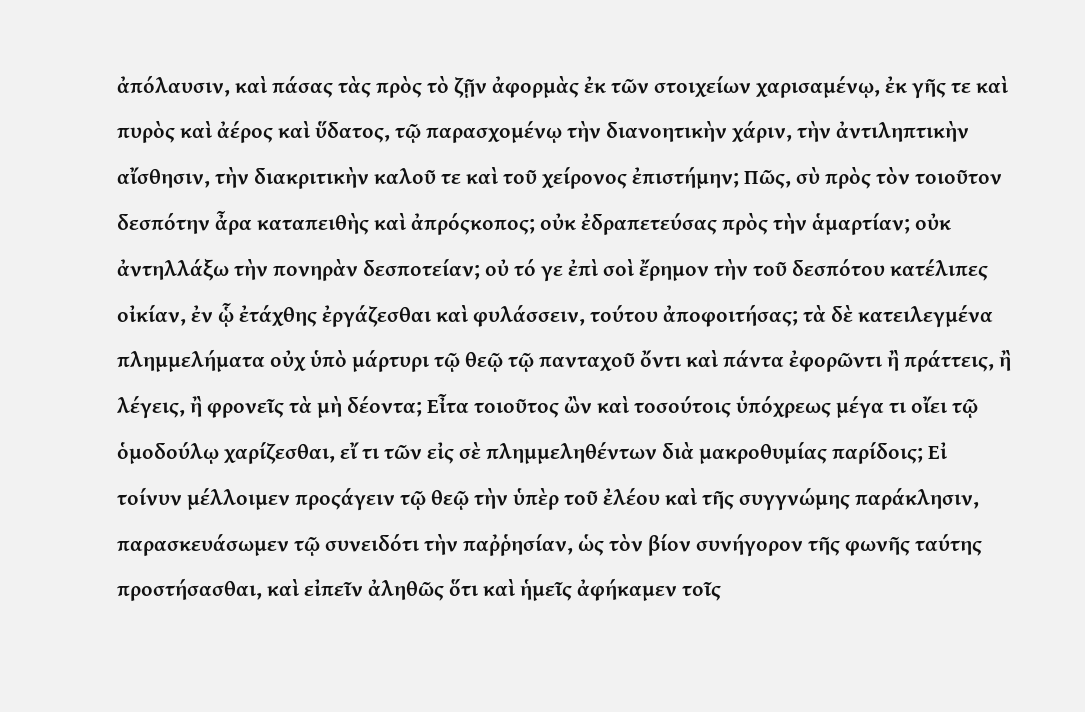ἀπόλαυσιν, καὶ πάσας τὰς πρὸς τὸ ζῇν ἀφορμὰς ἐκ τῶν στοιχείων χαρισαμένῳ, ἐκ γῆς τε καὶ πυρὸς καὶ ἀέρος καὶ ὕδατος, τῷ παρασχομένῳ τὴν διανοητικὴν χάριν, τὴν ἀντιληπτικὴν αἴσθησιν, τὴν διακριτικὴν καλοῦ τε καὶ τοῦ χείρονος ἐπιστήμην; Πῶς, σὺ πρὸς τὸν τοιοῦτον δεσπότην ἆρα καταπειθὴς καὶ ἀπρόςκοπος; οὐκ ἐδραπετεύσας πρὸς τὴν ἁμαρτίαν; οὐκ ἀντηλλάξω τὴν πονηρὰν δεσποτείαν; οὐ τό γε ἐπὶ σοὶ ἔρημον τὴν τοῦ δεσπότου κατέλιπες οἰκίαν, ἐν ᾧ ἐτάχθης ἐργάζεσθαι καὶ φυλάσσειν, τούτου ἀποφοιτήσας; τὰ δὲ κατειλεγμένα πλημμελήματα οὐχ ὑπὸ μάρτυρι τῷ θεῷ τῷ πανταχοῦ ὄντι καὶ πάντα ἐφορῶντι ἢ πράττεις, ἢ λέγεις, ἢ φρονεῖς τὰ μὴ δέοντα; Εἶτα τοιοῦτος ὢν καὶ τοσούτοις ὑπόχρεως μέγα τι οἴει τῷ ὁμοδούλῳ χαρίζεσθαι, εἴ τι τῶν εἰς σὲ πλημμεληθέντων διὰ μακροθυμίας παρίδοις; Εἰ τοίνυν μέλλοιμεν προςάγειν τῷ θεῷ τὴν ὑπὲρ τοῦ ἐλέου καὶ τῆς συγγνώμης παράκλησιν, παρασκευάσωμεν τῷ συνειδότι τὴν παῤῥησίαν, ὡς τὸν βίον συνήγορον τῆς φωνῆς ταύτης προστήσασθαι, καὶ εἰπεῖν ἀληθῶς ὅτι καὶ ἡμεῖς ἀφήκαμεν τοῖς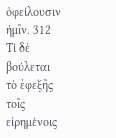ὀφείλουσιν ἡμῖν. 312 Τί δὲ βούλεται τὸ ἐφεξῆς τοῖς εἰρημένοις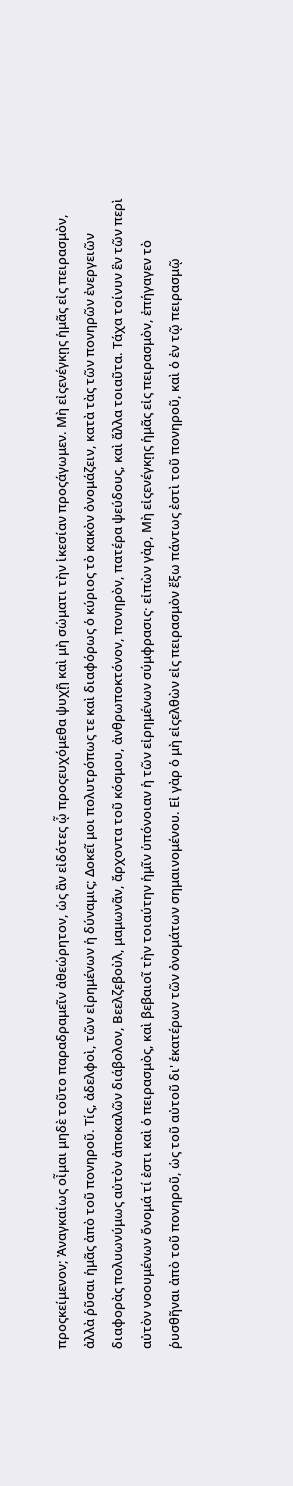προςκείμενον; Ἀναγκαίως οἶμαι μηδὲ τοῦτο παραδραμεῖν ἀθεώρητον, ὡς ἂν εἰδότες ᾧ προςευχόμεθα ψυχῇ καὶ μὴ σώματι τὴν ἱκεσίαν προςάγωμεν. Μὴ εἰςενέγκῃς ἡμᾶς εἰς πειρασμὸν, ἀλλὰ ῥῦσαι ἡμᾶς ἀπὸ τοῦ πονηροῦ. Τίς, ἀδελφοὶ, τῶν εἰρημένων ἡ δύναμις; Δοκεῖ μοι πολυτρόπως τε καὶ διαφόρως ὁ κύριος τὸ κακὸν ὀνομάζειν, κατὰ τὰς τῶν πονηρῶν ἐνεργειῶν διαφορὰς πολυωνύμως αὐτὸν ἀποκαλῶν διάβολον, Βεελζεβοὺλ, μαμωνᾶν, ἄρχοντα τοῦ κόσμου, ἀνθρωποκτόνον, πονηρὸν, πατέρα ψεύδους, καὶ ἄλλα τοιαῦτα. Τάχα τοίνυν ἓν τῶν περὶ αὐτὸν νοουμένων ὄνομά τί ἐστι καὶ ὁ πειρασμὸς, καὶ βεβαιοῖ τὴν τοιαύτην ἡμῖν ὑπόνοιαν ἡ τῶν εἰρημένων σύμφρασις· εἰπὼν γὰρ, Μὴ εἰςενέγκῃς ἡμᾶς εἰς πειρασμὸν, ἐπήγαγεν τὸ ῥυσθῆναι ἀπὸ τοῦ πονηροῦ, ὡς τοῦ αὐτοῦ δι' ἑκατέρων τῶν ὀνομάτων σημαινομένου. Εἰ γὰρ ὁ μὴ εἰςελθὼν εἰς πειρασμὸν ἔξω πάντως ἐστὶ τοῦ πονηροῦ, καὶ ὁ ἐν τῷ πειρασμῷ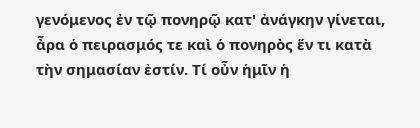γενόμενος ἐν τῷ πονηρῷ κατ' ἀνάγκην γίνεται, ἆρα ὁ πειρασμός τε καὶ ὁ πονηρὸς ἕν τι κατὰ τὴν σημασίαν ἐστίν. Τί οὖν ἡμῖν ἡ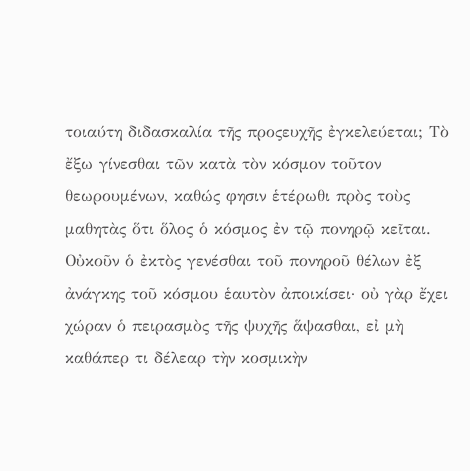τοιαύτη διδασκαλία τῆς προςευχῆς ἐγκελεύεται; Τὸ ἔξω γίνεσθαι τῶν κατὰ τὸν κόσμον τοῦτον θεωρουμένων, καθώς φησιν ἑτέρωθι πρὸς τοὺς μαθητὰς ὅτι ὅλος ὁ κόσμος ἐν τῷ πονηρῷ κεῖται. Οὐκοῦν ὁ ἐκτὸς γενέσθαι τοῦ πονηροῦ θέλων ἐξ ἀνάγκης τοῦ κόσμου ἑαυτὸν ἀποικίσει· οὐ γὰρ ἔχει χώραν ὁ πειρασμὸς τῆς ψυχῆς ἅψασθαι, εἰ μὴ καθάπερ τι δέλεαρ τὴν κοσμικὴν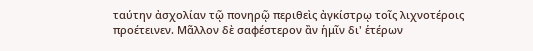ταύτην ἀσχολίαν τῷ πονηρῷ περιθεὶς ἀγκίστρῳ τοῖς λιχνοτέροις προέτεινεν. Μᾶλλον δὲ σαφέστερον ἂν ἡμῖν δι' ἑτέρων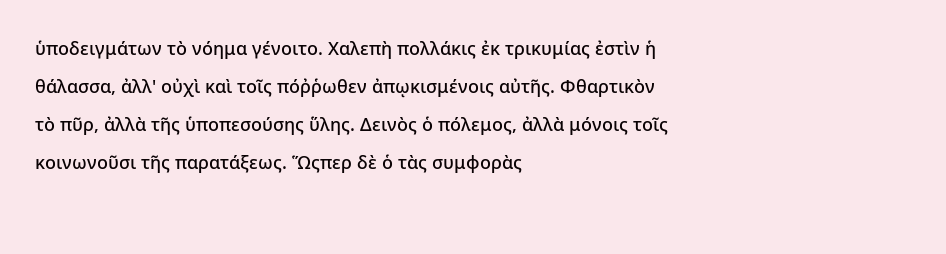ὑποδειγμάτων τὸ νόημα γένοιτο. Χαλεπὴ πολλάκις ἐκ τρικυμίας ἐστὶν ἡ θάλασσα, ἀλλ' οὐχὶ καὶ τοῖς πόῤῥωθεν ἀπῳκισμένοις αὐτῆς. Φθαρτικὸν τὸ πῦρ, ἀλλὰ τῆς ὑποπεσούσης ὕλης. Δεινὸς ὁ πόλεμος, ἀλλὰ μόνοις τοῖς κοινωνοῦσι τῆς παρατάξεως. Ὥςπερ δὲ ὁ τὰς συμφορὰς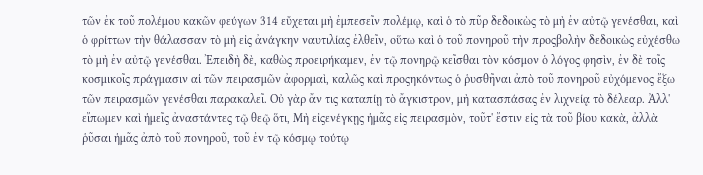τῶν ἐκ τοῦ πολέμου κακῶν φεύγων 314 εὔχεται μὴ ἐμπεσεῖν πολέμῳ, καὶ ὁ τὸ πῦρ δεδοικὼς τὸ μὴ ἐν αὐτῷ γενέσθαι, καὶ ὁ φρίττων τὴν θάλασσαν τὸ μὴ εἰς ἀνάγκην ναυτιλίας ἐλθεῖν, οὕτω καὶ ὁ τοῦ πονηροῦ τὴν προςβολὴν δεδοικὼς εὐχέσθω τὸ μὴ ἐν αὐτῷ γενέσθαι. Ἐπειδὴ δὲ, καθὼς προειρήκαμεν, ἐν τῷ πονηρῷ κεῖσθαι τὸν κόσμον ὁ λόγος φησὶν, ἐν δὲ τοῖς κοσμικοῖς πράγμασιν αἱ τῶν πειρασμῶν ἀφορμαὶ, καλῶς καὶ προςηκόντως ὁ ῥυσθῆναι ἀπὸ τοῦ πονηροῦ εὐχόμενος ἔξω τῶν πειρασμῶν γενέσθαι παρακαλεῖ. Οὐ γὰρ ἄν τις καταπίῃ τὸ ἄγκιστρον, μὴ κατασπάσας ἐν λιχνείᾳ τὸ δέλεαρ. Ἀλλ' εἴπωμεν καὶ ἡμεῖς ἀναστάντες τῷ θεῷ ὅτι, Μὴ εἰςενέγκῃς ἡμᾶς εἰς πειρασμὸν, τοῦτ' ἔστιν εἰς τὰ τοῦ βίου κακὰ, ἀλλὰ ῥῦσαι ἡμᾶς ἀπὸ τοῦ πονηροῦ, τοῦ ἐν τῷ κόσμῳ τούτῳ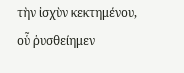τὴν ἰσχὺν κεκτημένου, οὗ ῥυσθείημεν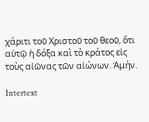χάριτι τοῦ Χριστοῦ τοῦ θεοῦ, ὅτι αὐτῷ ἡ δόξα καὶ τὸ κράτος εἰς τοὺς αἰῶνας τῶν αἰώνων. Ἀμήν.

Intertext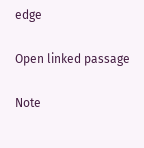edge

Open linked passage

Note